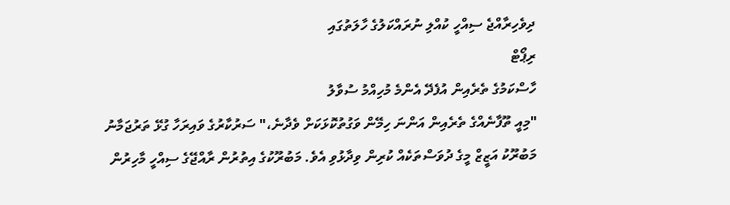ދިވެހިރާއްޖެ ސިއްހީ ކުއްލި ނުރައްކަލުގެ ހާލަތުގައި
ރިޕޯޓް
ހާސްކަމުގެ ތެރެއިން އުފެދޭ އެންމެ މުހިއްމު ސުވާލު
"މިއީ ތޫފާނެއްގެ ތެރެއިން އަންނަ ހިމޭން ވަގުތުކޮޅަކަށް ވެދާނެ،" ސަރުކާރުގެ ވައިރަހާ ގުޅޭ ތަރުޖަމާނު މަބުރޫކު އަޒީޒް މީގެ ދުވަސްތަކެއް ކުރިން ވިދާޅުވި އެވެ. މަބުރޫކުގެ އިތުރުން ރާއްޖޭގެ ސިއްހީ މާހިރުން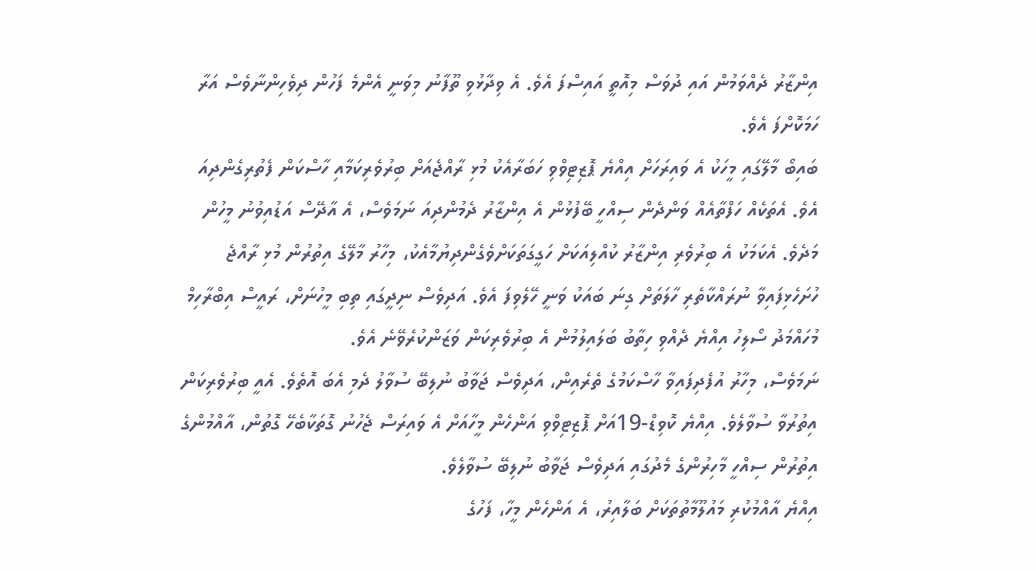އިންޒާރު ދެއްވަމުން އައި ދުވަސް މިއޮތީ އައިސްފަ އެވެ. އެ ވިދާޅުވި ތޫފާނު މިވަނީ އެންމެ ފަހުން ދިވެހިންނާވެސް އަރާ ހަމަކޮށްފަ އެވެ.
ބައިބޯ މާލޭގައި މީހަކު އެ ވައިރަހަށް އިއްޔެ ޕޮޒިޓިވްވި ހަބަރާއެކު މުޅި ރާއްޖެއަށް ބިރުވެރިކަމާއި ހާސްކަން ފެތުރިގެންދިއަ އެވެ. އެތަކެއް ހަފްތާއެއް ވަންދެން ސިއްހީ ބޭފުޅުން އެ އިންޒާރު ދެމުންދިއަ ނަމަވެސް، އެ އާދޭސް އަޑުއިވުނު މީހުން މަދެވެ. އެކަމަކު އެ ބިރުވެރި އިންޒާރު ކުއްލިއަކަށް ހަގީގަތަކަށްވެގެންދިޔުމާއެކު، މިހާރު މާލޭގެ އިތުރުން މުޅި ރާއްޖެ ހުށަހެޅިފައިވާ ނުރައްކާތެރި ހާލަތަށް ގިނަ ބައަކު ވަނީ ހޭލެވިފަ އެވެ. އަދިވެސް ނިދީގައި ތިބި މީހުނަށް، ރައީސް އިބްރާހިމް މުހައްމަދު ސޯލިހު އިއްޔެ ދެއްވި ހިތާބު ބަލައިލުމުން އެ ބިރުވެރިކަން ވަޒަންކުރެވޭނެ އެވެ.
ނަމަވެސް، މިހާރު އުފެދިފައިވާ ހާސްކަމުގެ ތެރެއިން، އަދިވެސް ޖަވާބު ނުލިބޭ ސުވާލު ދެމި އެބަ އޮތެވެ. އެއީ ބިރުވެރިކަން އިތުރުވާ ސުވާލެވެ. އިއްޔެ ކޮވިޑް-19އަށް ޕޮޒިޓިވްވި އަންހެން މީހާއަށް އެ ވައިރަސް ޖެހުނު ގޮތަކާބެހޭ ގޮތުން، އާއްމުންގެ އިތުރުން ސިއްހީ މާހިރުންގެ މެދުގައި އަދިވެސް ޖަވާބު ނުލިބޭ ސުވާލެވެ.
އިއްޔެ އާއްމުކުރި މައުލޫމާތުތަކަށް ބަލާއިރު، އެ އަންހެން މީހާ، ފަހުގެ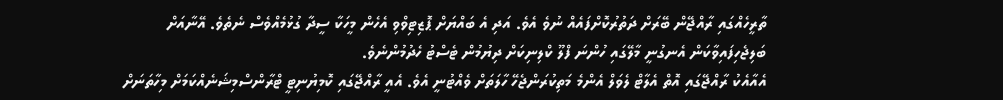ތާރީހެއްގައި ރާއްޖޭން ބޭރަށް ދަތުރުކޮށްފައެއް ނުވެ އެވެ. އަދި އެ ބައްޔަށް ޕޮޒިޓިވްވި އެހެން މީހަކާ ސީދާ ގުޅުމެއްވެސް ނެތެވެ. އޭނާއަށް ބަލިޖެހިފައިވާކަން އެނގުނީ މާލޭގައި ހުންނަ ފްލޫ ކްލިނިކަށް ދިޔުމުން ޓެސްޓު ހެދުމުންނެވެ.
އެއާއެކު ރާއްޖޭގައި އޮތް އެލާޓް ލެވަލް އެންމެ މަތިކުރަންޖެހޭ ހާލަތަށް ވެއްޓުނީ އެވެ. އެއީ ރާއްޖޭގައި ކޮމިޔުނިޓީ ޓްރާންސްމިޝަނެއްކަމަށް މިހާތަނަށް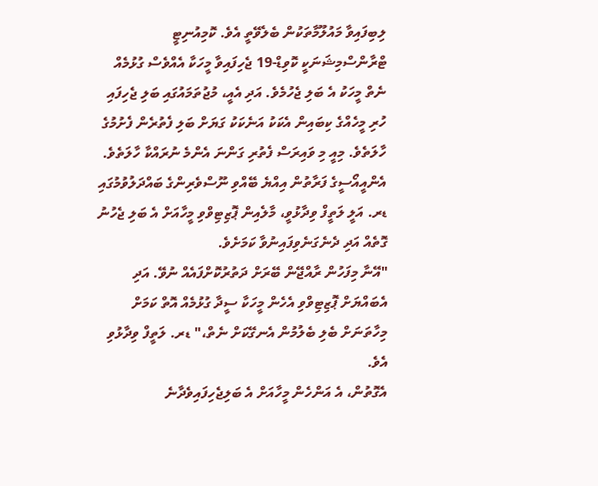ލިބިފައިވާ މައުލޫމާތަކުން ބެލެވޭތީ އެވެ. ކޮމިއުނިޓީ ޓްރާންސްމިޝަނަކީ ކޮވިޑް-19 ޖެހިފައިވާ މީހަކާ އެއްވެސް ގުޅުމެއް ނެތް މީހަކު އެ ބަލި ޖެހުމެވެ. އަދި އެއީ، މުޖުތަމައުގައި ބަލި ޖެހިފައި ހުރި މީހެއްގެ ކިބައިން އެކަކު އަނެކަކު ގަޔަށް ބަލި ފެތުރެން ފެށުމުގެ ހާލަތެވެ. މިއީ މި ވައިރަސް ފެތުރި ގަންނަ އެންމެ ނުރައްކާ ހާލަތެވެ.
އެންއީއޯސީގެ ފަރާތުން އިއްޔެ ބޭއްވި ނޫސްވެރިންގެ ބައްދަލުވުމުގައި ޑރ. އަލީ ލަތީފް ވިދާޅުވީ، މާލެއިން ޕޮޒިޓިވްވި މީހާއަށް އެ ބަލި ޖެހުނު ގޮތެއް އަދި ދެނެގަނެވިފައިނުވާ ކަމަށެވެ.
"އޭނާ މިފަހުން ރާއްޖޭން ބޭރަށް ދަތުރުކޮށްފައެއް ނުވޭ. އަދި އެބައްޔަށް ޕޮޒިޓިވްވި އެހެން މީހަކާ ސީދާ ގުޅުމެއް އޮތް ކަމަށް މިހާތަނަށް ބެލި ބެލުމުން އެނގޭކަށް ނެތް،" ޑރ. ލަތީފް ވިދާޅުވި އެވެ.
އެގޮތުން، އެ އަންހެން މީހާއަށް އެ ބަލިޖެހިފައިވެދާނެ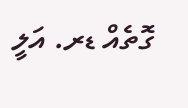ގޮތެއް ޑރ. އަލީ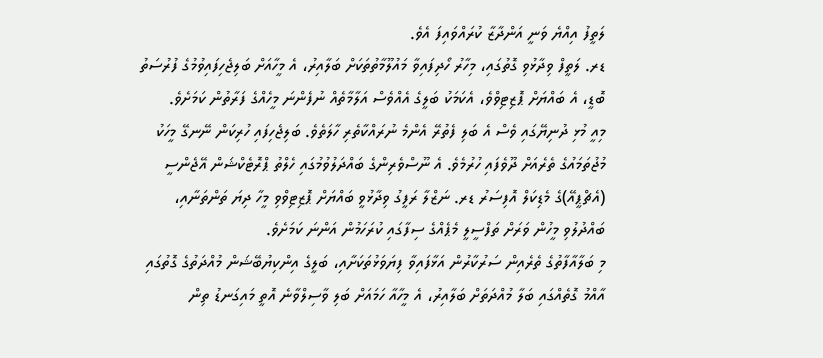ލަތީފު އިއްޔެ ވަނީ އަންދާޒާ ކުރައްވައިފަ އެވެ.
ޑރ. ލަތީފް ވިދާޅުވި ގޮތުގައި، މިހާރު ހޯދިފައިވާ މައުލޫމާތުތަކަށް ބަލާއިރު، އެ މީހާއަށް ބަލިޖެހިފައިވުމުގެ ފުރުސަތު ބޮޑީ، އެ ބައްޔަށް ޕޮޒިޓިވްވެ، އެކަމަކު ބަލީގެ އެއްވެސް އަލާމާތެއް ނުފެންނަ މީހެއްގެ ފަރާތުން ކަމަށެވެ.
މިއީ މުޅި ދުނިޔޭގައި ވެސް އެ ބަލި ފެތުރޭ އެންމެ ނުރައްކާތެރި ހާލަތެވެ. ބަލިޖެހިފައި ހުރިކަން ނޭނގޭ މީހަކު މުޖުތަމައުގެ ތެރެއަށް ދޫވެފައި ހުރުމެވެ. އެ ނޫސްވެރިންގެ ބައްދަލުވުމުގައި ހެލްތު ޕްރޮޓެކްޝަން އޭޖެންސީ (އެޗްޕީއޭ)ގެ މެޑިކަލް އޮފިސަރު ޑރ. ނަޒްލާ ރަފީގު ވިދާޅުވީ ބައްޔަށް ޕޮޒިޓިވްވި މީހާ ދިޔަ ތަންތަނާއި، ބައްދުލުވި މީހުން ވަރަށް ތަފްސީލީ މެޕެއްގެ ސިފާގައި ކުރަހަމުން އަންނަ ކަމަށެވެ.
މި ބަލާއާފާތުގެ ތެރެއިން ސަރުކާރުން އަޅާފައިވާ ފިޔަވަޅުތަކަށާއި، ބަލީގެ އިންކިޔުބޭޝަން މުއްދަތުގެ ގޮތުގައި އާއްމު ގޮތެއްގައި ބަލާ މުއްދަތަށް ބަލާއިރު، އެ މީހާއާ ހަމައަށް ބަލި ވާސިލްވާނެ އޮތީ މައިގަނޑު ތިން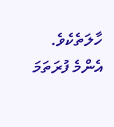ހާލަތެކެވެ.
އެންމެ ފުރަތަމަ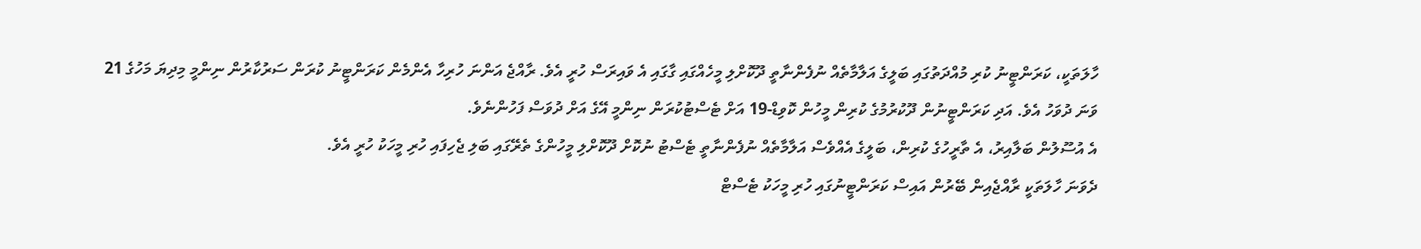ހާލަތަކީ، ކަރަންޓީނު ކުރި މުއްދަތުގައި ބަލީގެ އަލާމާތެއް ނުފެންނާތީ ދޫކޮށްލި މީހެއްގައި ގާގައި އެ ވައިރަސް ހުރީ އެވެ. ރާއްޖެ އަންނަ ހުރިހާ އެންމެން ކަރަންޓީނު ކުރަން ސަރުކާރުން ނިންމީ މިދިޔަ މަހުގެ 21 ވަނަ ދުވަހު އެވެ. އަދި ކަރަންޓީނުން ދޫކުރުމުގެ ކުރިން މީހުން ކޮވިޑް-19 އަށް ޓެސްޓުކުރަން ނިންމީ އޭގެ އަށް ދުވަސް ފަހުންނެވެ.
އެ އުސޫލުން ބަލާއިރު، އެ ތާރީހުގެ ކުރިން، ބަލީގެ އެއްވެސް އަލާމާތެއް ނުފެންނާތީ ޓެސްޓު ނުކޮށް ދޫކޮށްލި މީހުންގެ ތެރޭގައި ބަލި ޖެހިފައި ހުރި މީހަކު ހުރީ އެވެ.
ދެވަނަ ހާލަތަކީ ރާއްޖެއިން ބޭރުން އައިސް ކަރަންޓީނުގައި ހުރި މީހަކު ޓެސްޓް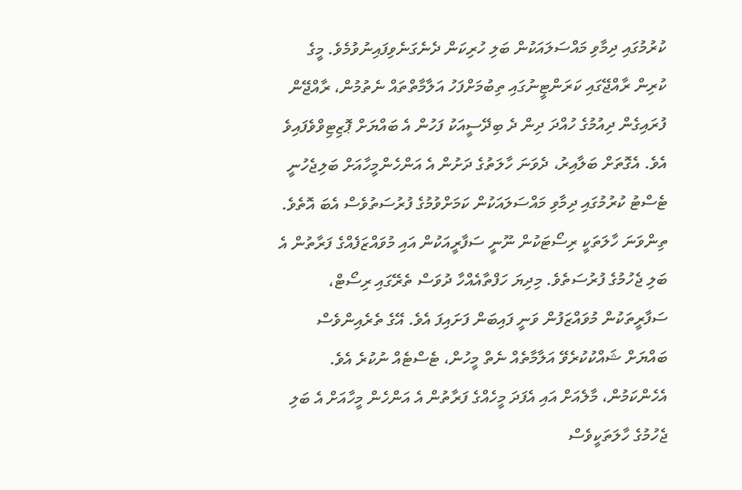ކުރުމުގައި ދިމާވި މައްސަލައަކުން ބަލި ހުރިކަން ދެނެގަނެވިފައިނުވުމެވެ. މީގެ ކުރިން ރާއްޖޭގައި ކަރަންޓީނުގައި ތިބުމަށްފަހު އަލާމާތްތައް ނެތުމުން، ރާއްޖޭން ފުރައިގެން ދިއުމުގެ ހުއްދަ ދިން ދެ ބިދޭސީއަކު ފަހުން އެ ބައްޔަށް ޕޮޒިޓިވްވެފައިވެ އެވެ. އެގޮތަށް ބަލާއިރު، ދެވަނަ ހާލަތުގެ ދަށުން އެ އަންހެންމީހާއަށް ބަލިޖެހުނީ ޓެސްޓު ކުރުމުގައި ދިމާވި މައްސަލައަކުން ކަމަށްވުމުގެ ފުރުސަތުވެސް އެބަ އޮތެވެ.
ތިންވަނަ ހާލަތަކީ ރިސޯޓަކުން ނޫނީ ސަފާރީއަކުން އައި މުވައްޒަފެއްގެ ފަރާތުން އެ ބަލި ޖެހުމުގެ ފުރުސަތެވެ. މިދިޔަ ހަފްތާއެއްހާ ދުވަސް ތެރޭގައި ރިސޯޓް، ސަފާރީތަކުން މުވައްޒަފުން ވަނީ ފައިބަން ފަށައިފަ އެވެ. އޭގެ ތެރެއިންވެސް ބައްޔަށް ޝައްކުކުރެވޭ އަލާމާތެއް ނެތް މީހުން، ޓެސްޓެއް ނުކުރެ އެވެ. އެހެންކަމުން، މާލެއަށް އައި އެފަދަ މީހެއްގެ ފަރާތުން އެ އަންހެން މީހާއަށް އެ ބަލި ޖެހުމުގެ ހާލަތަކީވެސް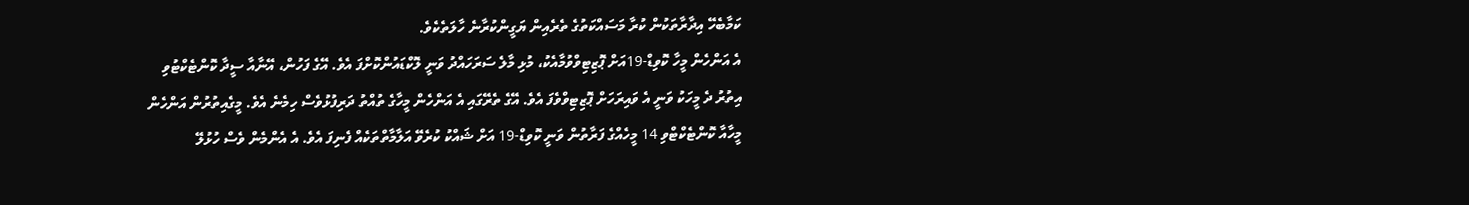ކަމާބެހޭ އިދާރާތަކުން ކުރާ މަސައްކަތުގެ ތެރެއިން ޔަގީންކުރާނެ ހާލަތެކެވެ.
އެ އަންހެން މީހާ ކޮވިޑް-19އަށް ޕޮޒިޓިވްވުމާއެކު، މުޅި މާލެ ސަރަހައްދު ވަނީ ލޮކްޑައުންކޮށްފަ އެވެ. އޭގެ ފަހުން، އޭނާއާ ސީދާ ކޮންޓެކްޓުވި އިތުރު ދެ މީހަކު ވަނީ އެ ވައިރަހަށް ޕޮޒިޓިވްވެފަ އެވެ. އޭގެ ތެރޭގައި އެ އަންހެން މީހާގެ ތުއްތު ދަރިފުޅުވެސް ހިމެނެ އެވެ. މީގެއިތުރުން އަންހެން މީހާއާ ކޮންޓެކްޓްވި 14 މީހެއްގެ ފަރާތުން ވަނީ ކޮވިޑް-19 އަށް ޝައްކު ކުރެވޭ އަލާމާތްތަކެއް ފެނިފަ އެވެ. އެ އެންމެން ވެސް ހުޅުލޭ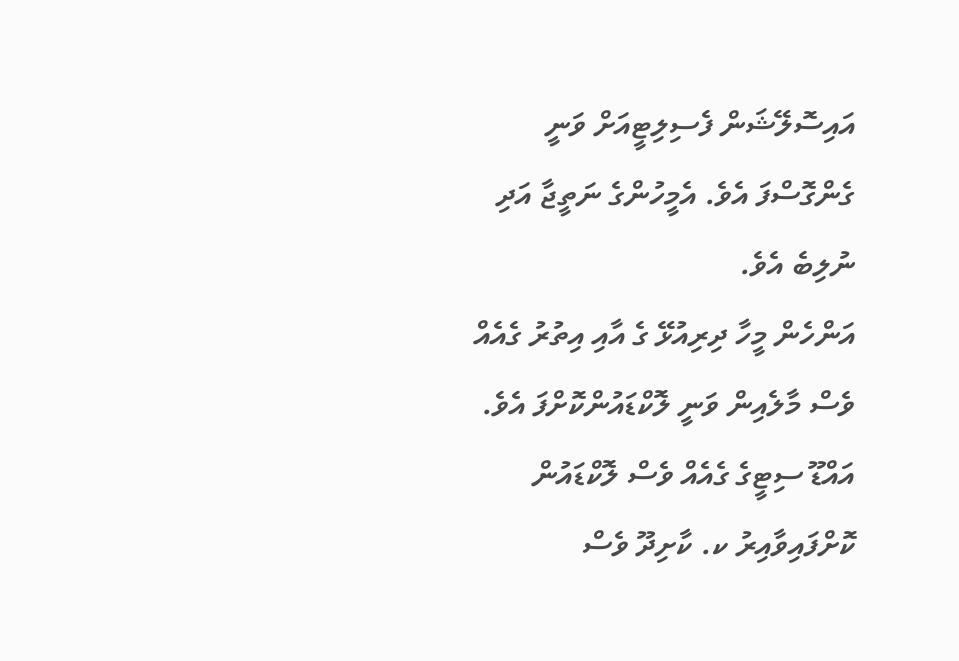އައިސޮލޭޝަން ފެސިލިޓީއަށް ވަނީ ގެންގޮސްފަ އެވެ. އެމީހުންގެ ނަތީޖާ އަދި ނުލިބެ އެވެ.
އަންހެން މީހާ ދިރިއުޅޭ ގެ އާއި އިތުރު ގެއެއް ވެސް މާލެއިން ވަނީ ލޮކްޑައުންކޮށްފަ އެވެ. އައްޑޫ ސިޓީގެ ގެއެއް ވެސް ލޮކްޑައުން ކޮށްފައިވާއިރު ކ. ކާށިދޫ ވެސް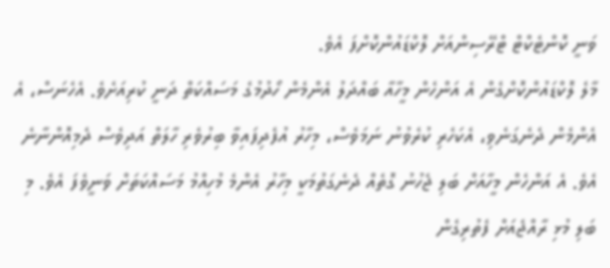ވަނީ ކޮންޓެކްޓް ޓްރޭސިންއަށް ލޮކްޑައުންކޮށްފަ އެވެ.
މާލެ ލޮކްޑައުންކޮށްގެން އެ އަންހެން މީހާއާ ބައްދަލު އެންމެން ހޯދުމުގެ މަސައްކަތް ދަނީ ކުރިއަށެވެ. އެހެނަސް، އެ އެންމެން ދެނެގަނެވި، އެކަހެރި ކުރެވުނު ނަމަވެސް، މިހާރު އުފެދިފައިވާ ބިރުވެރި ހާލަތް އަދިވެސް ދެމިއޮންނާނެ އެވެ. އެ އަންހެން މީހާއަށް ބަލި ޖެހުނު ގޮތެއް ދެނެގަތުމަކީ މިހާރު އެންމެ މުހިއްމު މަސައްކަތަށް ވަނީވެފަ އެވެ. މި ބަލި މުޅި ރާއްޖެއަށް ފެތުރިގެން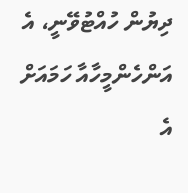ދިޔުން ހުއްޓުވޭނީ، އެ އަންހެންމީހާއާ ހަމައަށް އެ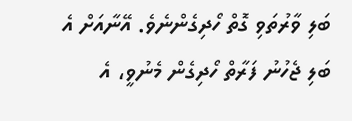ބަލި ވާރުތަވި ގޮތް ހޯދިގެންނެވެ. އޭނާއަށް އެ ބަލި ޖެހުނު ފަރާތް ހޯދިގެން މެނުވީ، އެ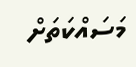މަސައްކަތަށް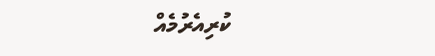ކުރިއެރުމެއް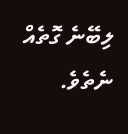ލިބޭނެ ގޮތެއް ނެތެވެ.